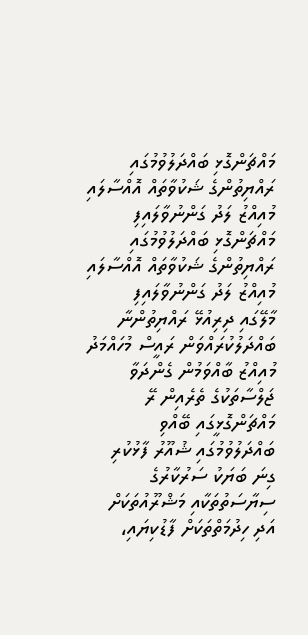މައްޗަންގޮޅި ބައްދަލުވުމުގައި ރައްޔިތުންގެ ޝަކުވާތައް އޮއްސާލައި މުއިއްޒު ލަދު ގަންނުވާލައިފި މައްޗަންގޮޅި ބައްދަލުވުމުގައި ރައްޔިތުންގެ ޝަކުވާތައް އޮއްސާލައި މުއިއްޒު ލަދު ގަންނުވާލައިފި
މާލޭގައި ދިރިއުޅޭ ރައްޔިތުންނާ ބައްދަލުކުރައްވަން ރައީސް މުހައްމަދު މުއިއްޒު ބާއްވަމުން ގެންދަވާ ޖަލްސާތަކުގެ ތެރެއިން ރޭ މައްޗަންގޮޅީގައި ބޭއްވި ބައްދަލުވުމުގައި ޝުއޫރު ފާޅުކުރި ގިނަ ބަޔަކު ސަރުކާރުގެ ސިޔާސަތުތަކާއި މަޝްރޫއުތަކަށް އަދި ހިދުމަތްތަކަށް ފާޑުކިޔައި،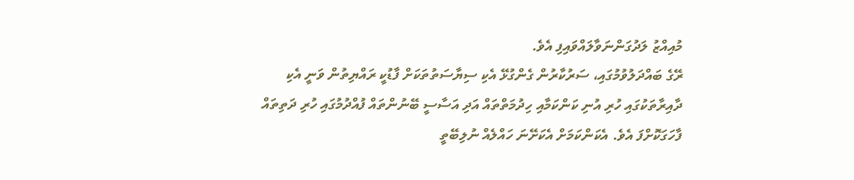މުއިއްޒު ލަދުގަންނަވާލައްވައިފި އެވެ.
ރޭގެ ބައްދަލުވުމުގައި، ސަރުކާރުން ގެންގުޅޭ އެކި ސިޔާސަތުތަކަށް ފާޑުކީ ރައްޔިތުން ވަނީ އެކި ދާއިރާތަކުގައި ހުރި އުނި ކަންކަމާއި ހިދުމަތްތައް އަދި އަސާސީ ބޭނުންތައް ފުއްދުމުގައި ހުރި ދަތިތައް ފާހަގަކޮށްފަ އެވެ. އެކަންކަމަށް އެކަށޭނަ ހައްލެއް ނުލިބޭތީ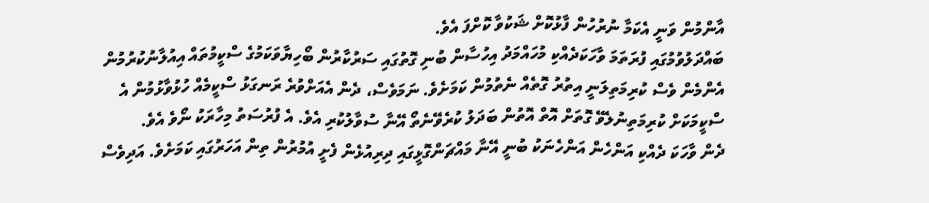އާންމުން ވަނީ އެކަމާ ނުރުހުން ފާޅުކޮށް ޝަކުވާ ކޮށްފަ އެވެ.
ބައްދަލުވުމުގައި ފުރަތަމަ ވާހަކަދެއްކި މުހައްމަދު އިހުސާން ބުނި ގޮތުގައި ސަރުކާރުން ބޯހިޔާވަކަމުގެ ސްކީމުތައް އިއުލާނުކުރުމުން އެންމެން ވެސް ކުރިމަތިލަނީ އިތުރު ގޮތެއް ނެތުމުން ކަމަށެވެ. ނަމަވެސް، ދެން އެއަށްވުރެ ރަނގަޅު ސްކީމެއް ހުޅުވާޅުމުން އެ ސްކީމަކަށް ކުރިމަތިނުލެވޭ ގޮތަށް އޮތް އޮތުން ބަދަލު ކުރެވޭނެތޯ އޭނާ ސުވާލުކުރި އެވެ. އެ ފުރުސަތު މިހާރަކު ނޯވެ އެވެ.
ދެން ވާހަކަ ދެއްކި އަންހެން އަންހެނަކު ބުނީ އޭނާ މައްޗަންގޮޅީގައި ދިރިއުޅެން ފެށީ އުމުރުން ތިން އަހަރުގައި ކަމަށެވެ. އަދިވެސް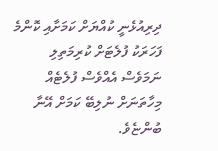ދިރިއުޅެނީ ކުއްޔަށް ކަމަށާއި ކޮންމެ ފަހަރަކު ފުލެޓަށް ކުރިމަތިލި ނަމަވެސް އެއްވެސް ފުލެޓެއް މިހާތަނަށް ނުލިބޭ ކަމަށް އޭނާ ބުންޏެވެ.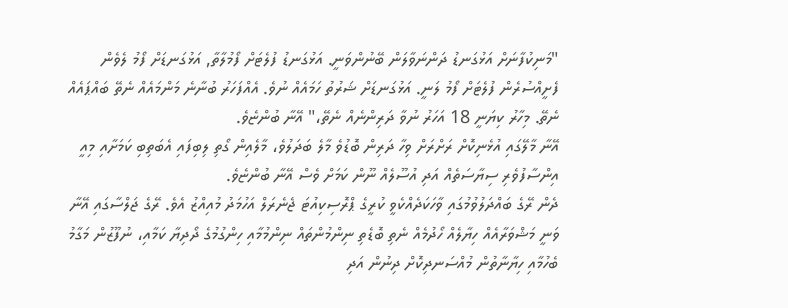"މަނިކުފާނަށް އަޅުގަނޑު ދަންނަވާލަން ބޭނުންވަނީ. އަޅުގަނޑު ފުލެޓަށް ފޯމުލާތާ, އަޅުގަނޑަށް ފޯމު ލެވެން ފެށީއްސުރެން ފުލެޓަށް ފޯމު ލަނީ. އަޅުގަނޑަށް ޝަރުތު ހަމައެއް ނުވެ. އެއްފަހަރު ބުނާނެ މަންމައެއް ނެތޭ ބައްޕައެއް ނެތޭ. މިހާރު ކިޔަނީ 18 އަހަރު ނުވާ ދަރިންނެއް ނެތޭ،" އޭނާ ބުންޏެވެ.
އޭނާ މާލޭގައި އުޅެނިކޮށް ރަށްރަށް ވިހާ ދަރިން ބޮޑުވެ މާލެ ބަދަލުވެ، މާލެއިން ގޯތި ލިބިފައި އެބަތިބި ކަމަށާއި މިއީ އިންސާފުވެރި ސިޔާސަތެއް އަދި އުސޫލެއް ނޫން ކަމަށް ވެސް އޭނާ ބުންޏެވެ.
ދެން ރޭގެ ބައްދަލުވުމުގައި ވާހަކަދެއްކެވީ ކުރީގެ ޕްރޮސިކިއުޓަ ޖެނެރަލް އަހުމަދު މުއިއްޒު އެވެ. ރޭގެ ޖަލްސާގައި އޭނާ ވަނީ މަޝްވަރާއެއް ހިޔާލެއް ހޯދުމެއް ނެތި ބޮޑެތި ނިންމުންތައް ނިންމުމާއި ހިންގުމުގެ ދޯދިޔާ ކަމާއި، ނުފޫޒުން މަގާމު ބެހުމާއި ހިޔާނާތުން މުއްސަނދިކޮށް ދިނުން އަދި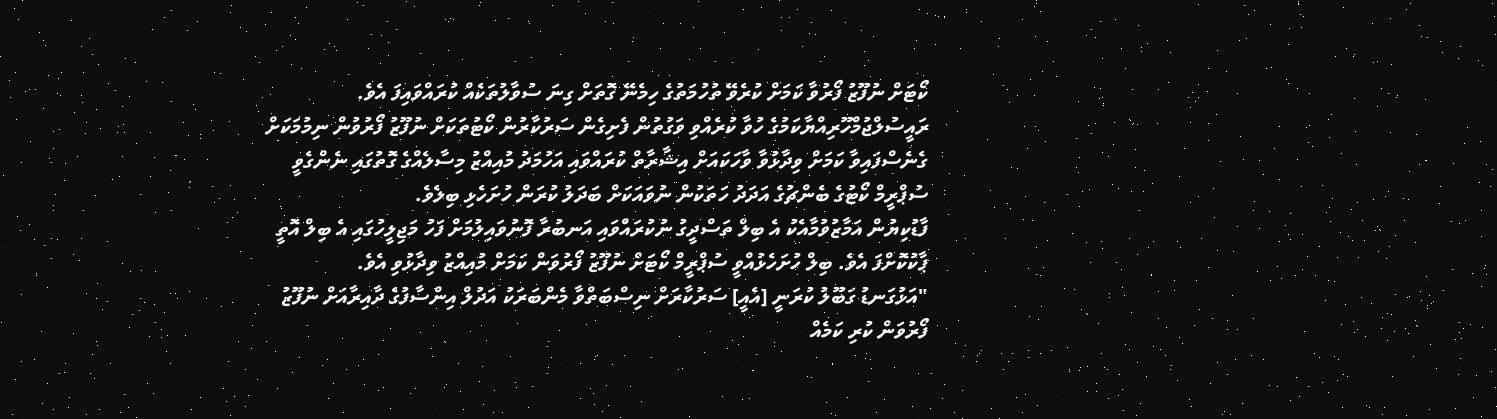ކޯޓަށް ނުފޫޒު ފޯރުވާ ކަމަށް ކުރެވޭ ތުހުމަތުގެ ހިމެނޭ ގޮތަށް ގިނަ ސުވާލުތަކެއް ކުރައްވައިފަ އެވެ.
ރައީސުލްޖުމްހޫރިއްޔާކަމުގެ ހުވާ ކުރެއްވި ވަގުތުން ފެށިގެން ސަރުކާރުން ކޯޓުތަކަށް ނުފޫޒު ފޯރުވުން ނިމުމަކަށް ގެނެސްފައިވާ ކަމަށް ވިދާޅުވާ ވާހަކައަށް އިޝާރާތް ކުރައްވައި އަހުމަދު މުއިއްޒު މިސާލެއްގެ ގޮތުގައި ނެންގެވީ ސުޕްރީމް ކޯޓުގެ ބެންޗުގެ އަދަދު ހަތަކުން ނުވައަކަށް ބަދަލު ކުރަން ހުށަހެޅި ބިލެވެ.
ފާޑުކިޔުން އަމާޒުވުމާއެކު އެ ބިލް ތަސްދީގު ނުކުރައްވައި އަނބުރާ ފޮނުވައިލުމަށް ފަހު މަޖިލީހުގައި އެ ބިލް އޮތީ ޕާކުކޮށްފަ އެވެ. ބިލް ހުށަހެޅުއްވީ ސުޕްރީމް ކޯޓަށް ނުފޫޒު ފޯރުވަން ކަމަށް މުއިއްޒު ވިދާޅުވި އެވެ.
"އަޅުގަނޑު ގަބޫލު ކުރަނީ [އެއީ] ސަރުކާރަށް ނިސްބަތްވާ މެންބަރަކު އަދުލް އިންސާފުގެ ދާއިރާއަށް ނުފޫޒު ފޯރުވަން ކުރި ކަމެއް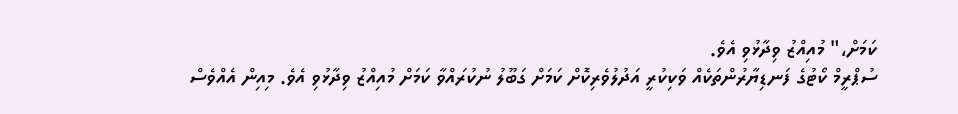ކަމަށް،" މުއިއްޒު ވިދާޅުވި އެވެ.
ސުޕްރީމް ކޯޓުގެ ފަނޑިޔާރުންތަކެއް ވަކިކުރީ އަދުލުވެރިކޮށް ކަމަށް ގަބޫލު ނުކުރައްވާ ކަމަށް މުއިއްޒު ވިދާޅުވި އެވެ. މިއިން އެއްވެސް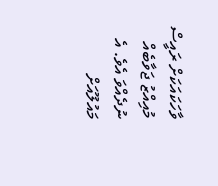ވާހަކައަކަށް ރައީސް މުއިއްޒު ޖަވާބެއް ނުދެއްވަ އެވެ. އެ މައުލޫއަށް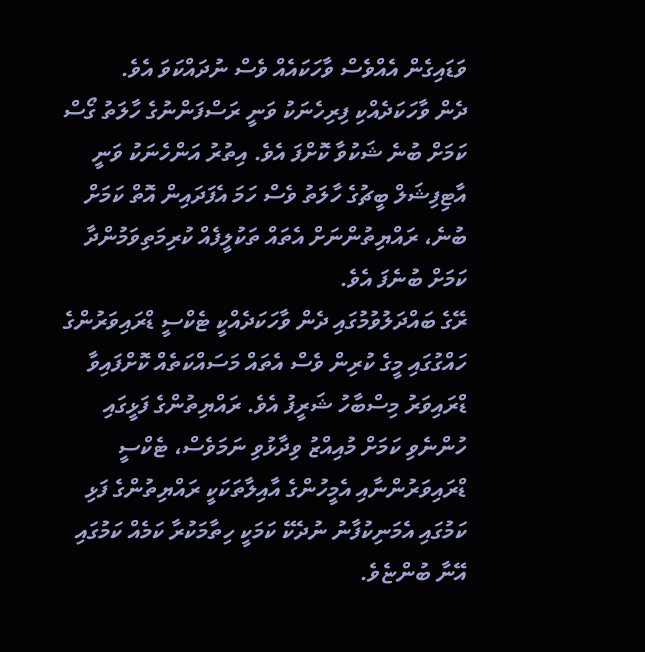ވަޑައިގެން އެއްވެސް ވާހަކައެއް ވެސް ނުދައްކަވަ އެވެ.
ދެން ވާހަކަދެއްކި ފިރިހެނަކު ވަނީ ރަސްފަންނުގެ ހާލަތު ގޯސް ކަމަށް ބުނެ ޝަކުވާ ކޮށްފަ އެވެ. އިތުރު އަންހެނަކު ވަނީ އާޓިފިޝަލް ބީޗުގެ ހާލަތު ވެސް ހަމަ އެފަދައިން އޮތް ކަމަށް ބުނެ، ރައްޔިތުންނަށް އެތައް ތަކުލީފެއް ކުރިމަތިވަމުންދާ ކަމަށް ބުނެފަ އެވެ.
ރޭގެ ބައްދަލުވުމުގައި ދެން ވާހަކަދެއްކީ ޓެކްސީ ޑްރައިވަރުންގެ ހައްގުގައި މީގެ ކުރިން ވެސް އެތައް މަސައްކަތެއް ކޮށްފައިވާ ޑްރައިވަރު މިސްބާހު ޝަރީފު އެވެ. ރައްޔިތުންގެ ފަޅީގައި ހުންނެވި ކަމަށް މުއިއްޒު ވިދާޅުވި ނަމަވެސް، ޓެކްސީ ޑްރައިވަރުންނާއި އެމީހުންގެ އާއިލާތަކަކީ ރައްޔިތުންގެ ފަޅި ކަމުގައި އެމަނިކުފާނު ނުދެކޭ ކަމަކީ ހިތާމަކުރާ ކަމެއް ކަމުގައި އޭނާ ބުންޏެވެ.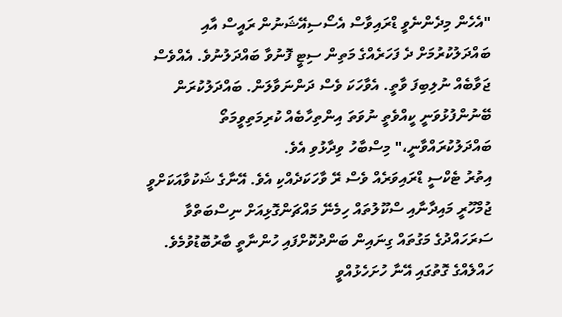"އެހެން މިދެންނެވީ ޑްރައިވާސް އެސޯސިއޭޝަނުން ރައީސް އާއި ބައްދަލުކުރުމަށް ދެ ފަހަރެއްގެ މަތިން ސިޓީ ފޮނުވާ ބައްދަލުނުވެ. އެއްވެސް ޖަވާބެއް ނުލިބިފަ ވާތީ. އެވާހަކަ ވެސް ދަންނަވާލަން. ބައްދަލުކުރަން ބޭނުންފުޅުވަނީ ކީއްވެތީ ނުވަތަ އިންތިހާބެއް ކުރިމަތިވީމަތޯ ބައްދަލުކުރައްވާނީ،" މިސްބާހު ވިދާޅުވި އެވެ.
އިތުރު ޓެކްސީ ޑްރައިވަރެއް ވެސް ރޭ ވާހަކަދެއްކި އެވެ. އޭނާގެ ޝަކުވާއަކަށްވީ ޖުމްހޫރީ މައިދާނާއި ސްކޫލުތައް ހިމެނޭ މައްޗަންގޮޅިއަށް ނިސްބަތްވާ ސަރަހައްދުގެ މަގުތައް ގިނައިން ބަންދުކޮށްފައި ހުންނާތީ ބާރުބޮޑުވުމެވެ. ހައްލެއްގެ ގޮތުގައި އޭނާ ހުށަހެޅުއްވީ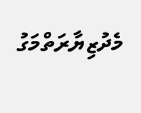މެދުޒިޔާރަތްމަގު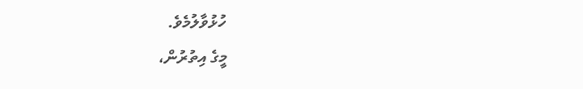ހުޅުވާލުމެވެ.
މީގެ އިތުރުން،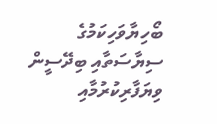ބޯހިޔާވަހިކަމުގެ ސިޔާސަތާއި ބިދޭސީން ވިޔަފާރިކުރުމާއި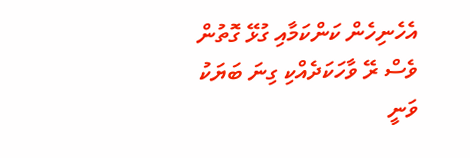އެހެނިހެން ކަންކަމާއި ގުޅޭ ގޮތުން ވެސް ރޭ ވާހަކަދެއްކި ގިނަ ބަޔަކު ވަނީ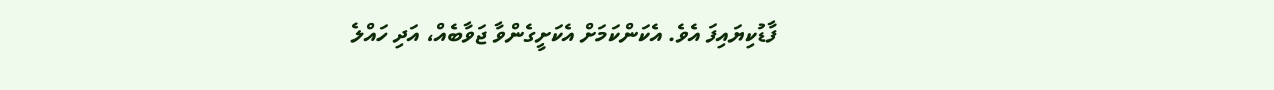ފާޑުކިޔައިފަ އެވެ. އެކަންކަމަށް އެކަށީގެންވާ ޖަވާބެއް، އަދި ހައްލެ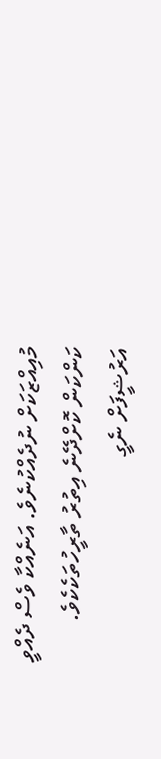މުއިއްޒަކަށް ނުދެއްކުނެވެ. އަނެއްކާ ވެސް ދެއްވީ ކަންކަން ކޮށްދޭނެ އިތުރު ތާރީހުތަކެކެވެ.
އަރުޝީފަށް ނެގީ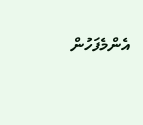އެންމެފަހުން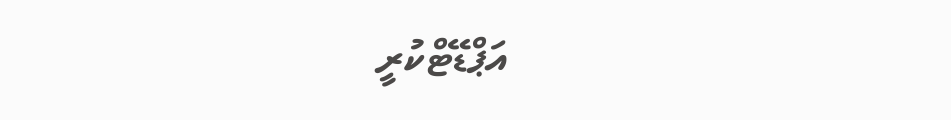އަޕްޑޭޓްކުރީ